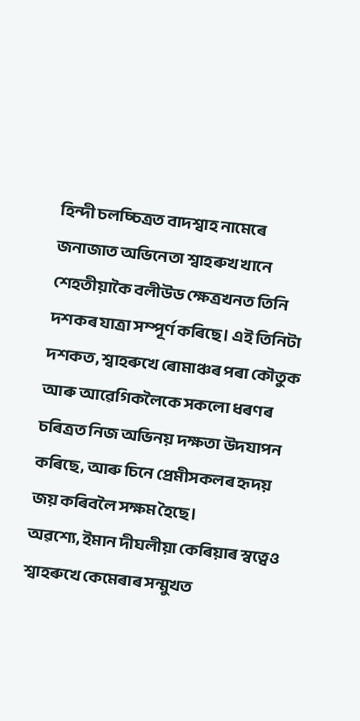হিন্দী চলচ্চিত্ৰত বাদশ্বাহ নামেৰে জনাজাত অভিনেতা শ্বাহৰুখ খানে শেহতীয়াকৈ বলীউড ক্ষেত্ৰখনত তিনি দশকৰ যাত্ৰা সম্পূৰ্ণ কৰিছে। এই তিনিটা দশকত, শ্বাহৰুখে ৰোমাঞ্চৰ পৰা কৌতুক আৰু আৱেগিকলৈকে সকলো ধৰণৰ চৰিত্ৰত নিজ অভিনয় দক্ষতা উদযাপন কৰিছে, আৰু চিনে প্ৰেমীসকলৰ হৃদয় জয় কৰিবলৈ সক্ষম হৈছে।
অৱশ্যে, ইমান দীঘলীয়া কেৰিয়াৰ স্বত্বেও শ্বাহৰুখে কেমেৰাৰ সন্মুখত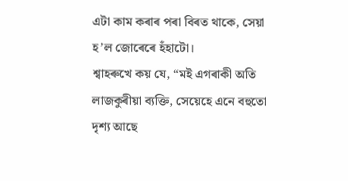এটা কাম কৰাৰ পৰা বিৰত থাকে, সেয়া হ’ল জোৰেৰে হঁহাটো।
শ্বাহৰুখে কয় যে, “মই এগৰাকী অতি লাজকুৰীয়া ব্যক্তি, সেয়েহে এনে বহুতো দৃশ্য আছে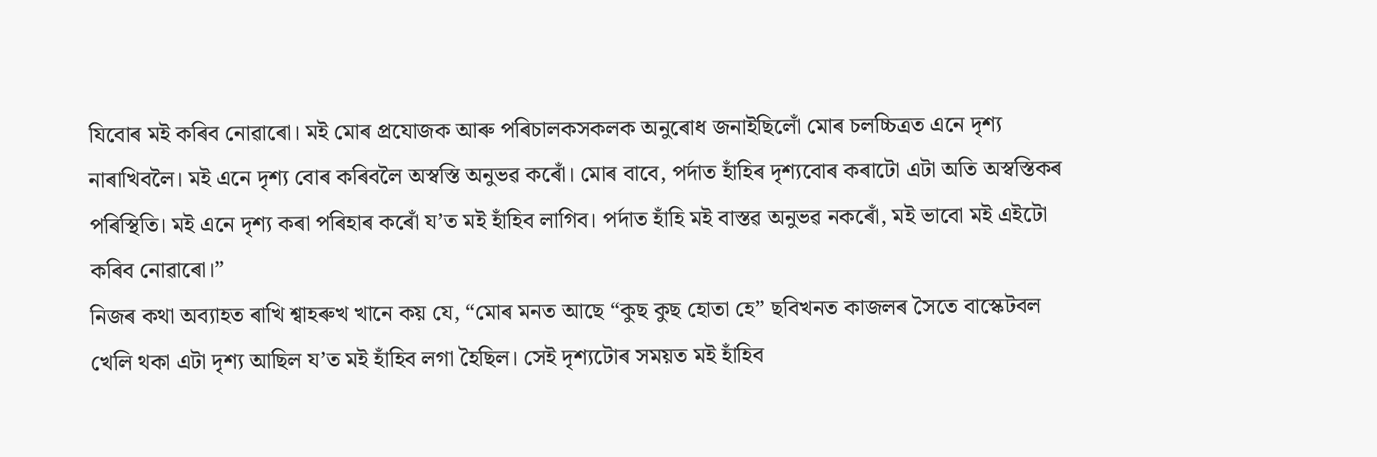যিবোৰ মই কৰিব নোৱাৰো। মই মোৰ প্ৰযোজক আৰু পৰিচালকসকলক অনুৰোধ জনাইছিলোঁ মোৰ চলচ্চিত্ৰত এনে দৃশ্য নাৰাখিবলৈ। মই এনে দৃশ্য বোৰ কৰিবলৈ অস্বস্তি অনুভৱ কৰোঁ। মোৰ বাবে, পৰ্দাত হাঁহিৰ দৃশ্যবোৰ কৰাটো এটা অতি অস্বস্তিকৰ পৰিস্থিতি। মই এনে দৃশ্য কৰা পৰিহাৰ কৰোঁ য’ত মই হাঁহিব লাগিব। পৰ্দাত হাঁহি মই বাস্তৱ অনুভৱ নকৰোঁ, মই ভাবো মই এইটো কৰিব নোৱাৰো।”
নিজৰ কথা অব্যাহত ৰাখি শ্বাহৰুখ খানে কয় যে, “মোৰ মনত আছে “কুছ কুছ হোতা হে” ছবিখনত কাজলৰ সৈতে বাস্কেটবল খেলি থকা এটা দৃশ্য আছিল য’ত মই হাঁহিব লগা হৈছিল। সেই দৃশ্যটোৰ সময়ত মই হাঁহিব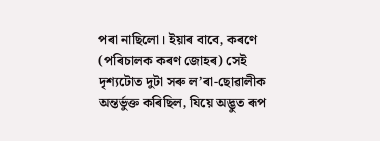পৰা নাছিলো। ইয়াৰ বাবে, কৰণে (পৰিচালক কৰণ জোহৰ) সেই দৃশ্যটোত দুটা সৰু ল’ৰা-ছোৱালীক অন্তৰ্ভুক্ত কৰিছিল, যিয়ে অদ্ভুত ৰূপ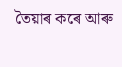তৈয়াৰ কৰে আৰু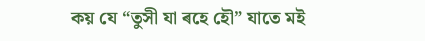কয় যে “তুসী যা ৰহে হৌ” যাতে মই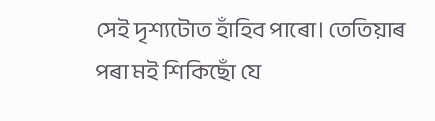সেই দৃশ্যটোত হাঁহিব পাৰো। তেতিয়াৰ পৰা মই শিকিছোঁ যে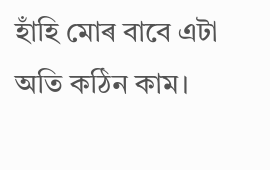হাঁহি মোৰ বাবে এটা অতি কঠিন কাম।